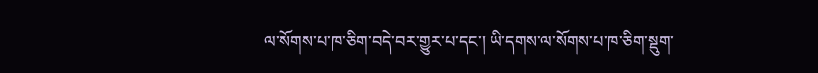ལ་སོགས་པ་ཁ་ཅིག་བདེ་བར་གྱུར་པ་དང་། ཡི་དགས་ལ་སོགས་པ་ཁ་ཅིག་སྡུག་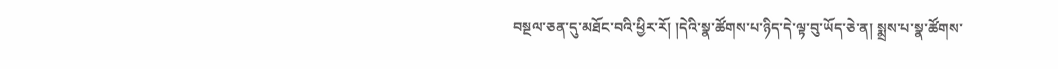བསྔལ་ཅན་དུ་མཐོང་བའི་ཕྱིར་རོ། །དེའི་སྣ་ཚོགས་པ་ཉིད་དེ་ལྟ་བུ་ཡོད་ཅེ་ན། སྨྲས་པ་སྣ་ཚོགས་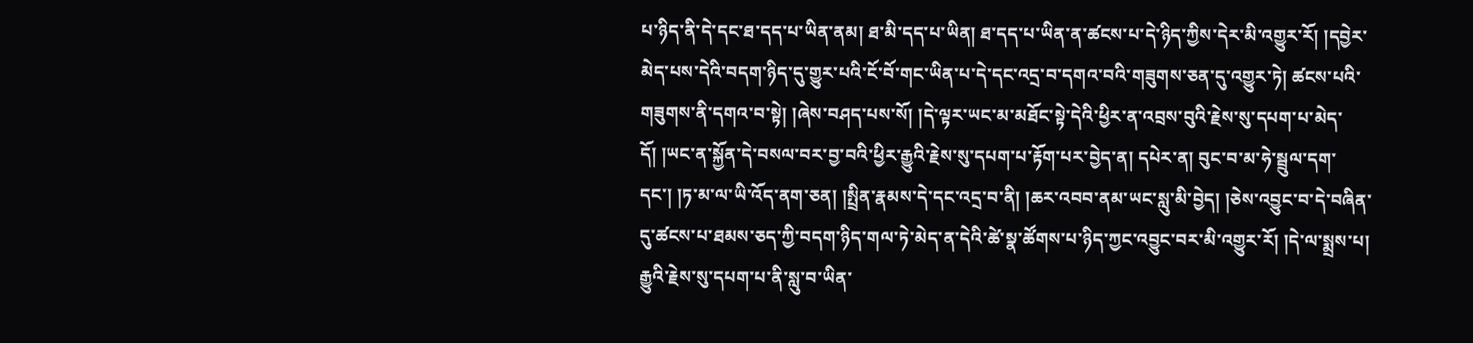པ་ཉིད་ནི་དེ་དང་ཐ་དད་པ་ཡིན་ནམ། ཐ་མི་དད་པ་ཡིན། ཐ་དད་པ་ཡིན་ན་ཚངས་པ་དེ་ཉིད་ཀྱིས་དེར་མི་འགྱུར་རོ། །དབྱེར་མེད་པས་དེའི་བདག་ཉིད་དུ་གྱུར་པའི་ངོ་བོ་གང་ཡིན་པ་དེ་དང་འདྲ་བ་དགའ་བའི་གཟུགས་ཅན་དུ་འགྱུར་ཏེ། ཚངས་པའི་གཟུགས་ནི་དགའ་བ་སྟེ། །ཞེས་བཤད་པས་སོ། །དེ་ལྟར་ཡང་མ་མཐོང་སྟེ་དེའི་ཕྱིར་ན་འབྲས་བུའི་རྗེས་སུ་དཔག་པ་མེད་དོ། །ཡང་ན་སྐྱོན་དེ་བསལ་བར་བྱ་བའི་ཕྱིར་རྒྱུའི་རྗེས་སུ་དཔག་པ་རྟོག་པར་བྱེད་ན། དཔེར་ན། བུང་བ་མ་ཧེ་སྦྲུལ་དག་དང་། །ཏ་མ་ལ་ཡི་འོད་ནག་ཅན། །སྤྲིན་རྣམས་དེ་དང་འདྲ་བ་ནི། །ཆར་འབབ་ནམ་ཡང་སླུ་མི་བྱེད། །ཅེས་འབྱུང་བ་དེ་བཞིན་དུ་ཚངས་པ་ཐམས་ཅད་ཀྱི་བདག་ཉིད་གལ་ཏེ་མེད་ན་དེའི་ཚེ་སྣ་ཚོགས་པ་ཉིད་ཀྱང་འབྱུང་བར་མི་འགྱུར་རོ། །དེ་ལ་སྨྲས་པ། རྒྱུའི་རྗེས་སུ་དཔག་པ་ནི་སླུ་བ་ཡིན་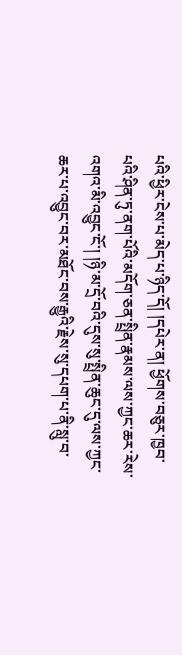པའི་ཕྱིར་ངེས་པ་མེད་པ་ཉིད་དོ། །དཔེར་ན། ཕྱོགས་བཅུར་ཁྱབ་པའི་ཤིན་ཏུ་ནག་པོའི་མདོག་ཅན་སྤྲིན་རྣམས་ལས་ཀྱང་ཆར་རེས་འགའ་མི་འབྱུང་ངོ་། །ཉི་མ་དྲོ་བའི་དུས་སུ་སྤྲིན་ཆུང་དུ་ལས་ཀྱང་ཆར་པ་འབྱུང་བར་མཐོང་བས་རྒྱུའི་རྗེས་སུ་དཔག་པ་ནི་སླུ་བ་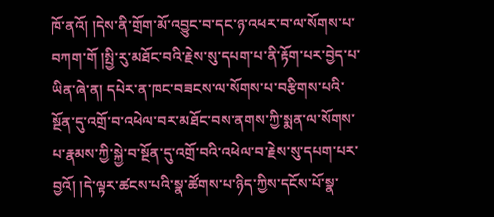ཁོ་ནའོ། །དེས་ནི་གྲོག་མོ་འབྱུང་བ་དང་ཉ་འཕར་བ་ལ་སོགས་པ་བཀག་གོ །སྤྱི་རུ་མཐོང་བའི་རྗེས་སུ་དཔག་པ་ནི་རྟོག་པར་བྱེད་པ་ཡིན་ཞེ་ན། དཔེར་ན་ཁང་བཟངས་ལ་སོགས་པ་བརྩིགས་པའི་སྔོན་དུ་འགྲོ་བ་འཕེལ་བར་མཐོང་བས་ནགས་ཀྱི་སྨན་ལ་སོགས་པ་རྣམས་ཀྱི་སྐྱེ་བ་སྔོན་དུ་འགྲོ་བའི་འཕེལ་བ་རྗེས་སུ་དཔག་པར་བྱའོ། །དེ་ལྟར་ཚངས་པའི་སྣ་ཚོགས་པ་ཉིད་ཀྱིས་དངོས་པོ་སྣ་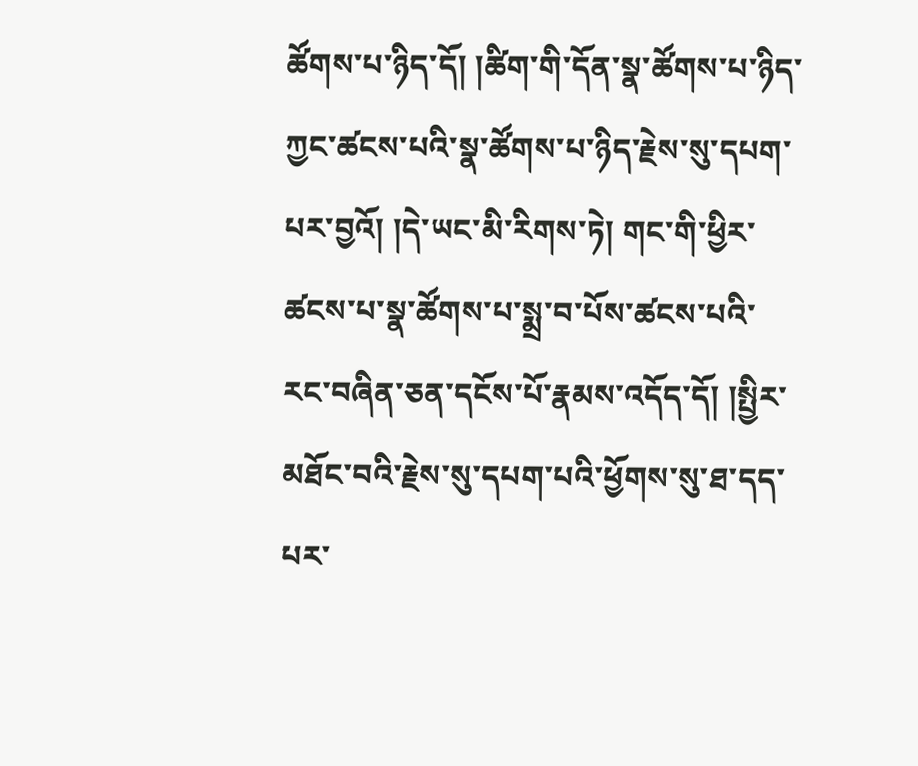ཚོགས་པ་ཉིད་དོ། །ཚིག་གི་དོན་སྣ་ཚོགས་པ་ཉིད་ཀྱང་ཚངས་པའི་སྣ་ཚོགས་པ་ཉིད་རྗེས་སུ་དཔག་པར་བྱའོ། །དེ་ཡང་མི་རིགས་ཏེ། གང་གི་ཕྱིར་ཚངས་པ་སྣ་ཚོགས་པ་སྨྲ་བ་པོས་ཚངས་པའི་རང་བཞིན་ཅན་དངོས་པོ་རྣམས་འདོད་དོ། །སྤྱིར་མཐོང་བའི་རྗེས་སུ་དཔག་པའི་ཕྱོགས་སུ་ཐ་དད་པར་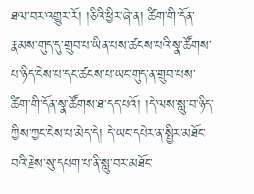ཐལ་བར་འགྱུར་རོ། །ཅིའི་ཕྱིར་ཞེ་ན། ཚིག་གི་དོན་
རྣམས་གུད་དུ་གྲུབ་པ་ཡིན་པས་ཚངས་པའི་སྣ་ཚོགས་པ་ཉིད་ངེས་པ་དང་ཚངས་པ་ཡང་གུད་ན་གྲུབ་པས་ཚིག་གི་དོན་སྣ་ཚོགས་ཐ་དད་པའོ། །དེ་ལས་སླུ་བ་ཉིད་ཀྱིས་ཀྱང་ངེས་པ་མེད་དེ། དེ་ཡང་དཔེར་ན་སྤྱིར་མཐོང་བའི་རྗེས་སུ་དཔག་པ་ནི་སླུ་བར་མཐོང་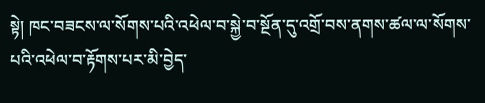སྟེ། ཁང་བཟངས་ལ་སོགས་པའི་འཕེལ་བ་སྐྱེ་བ་སྔོན་དུ་འགྲོ་བས་ནགས་ཚལ་ལ་སོགས་པའི་འཕེལ་བ་རྟོགས་པར་མི་བྱེད་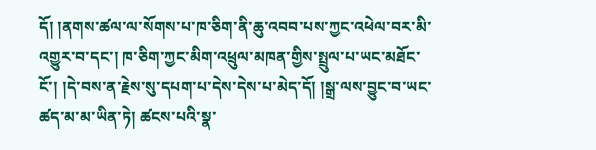དོ། །ནགས་ཚལ་ལ་སོགས་པ་ཁ་ཅིག་ནི་ཆུ་འབབ་པས་ཀྱང་འཕེལ་བར་མི་འགྱུར་བ་དང་། ཁ་ཅིག་ཀྱང་མིག་འཕྲུལ་མཁན་གྱིས་སྤྲུལ་པ་ཡང་མཐོང་ངོ་། །དེ་བས་ན་རྗེས་སུ་དཔག་པ་དེས་དེས་པ་མེད་དོ། །སྒྲ་ལས་བྱུང་བ་ཡང་ཚད་མ་མ་ཡིན་ཏེ། ཚངས་པའི་སྣ་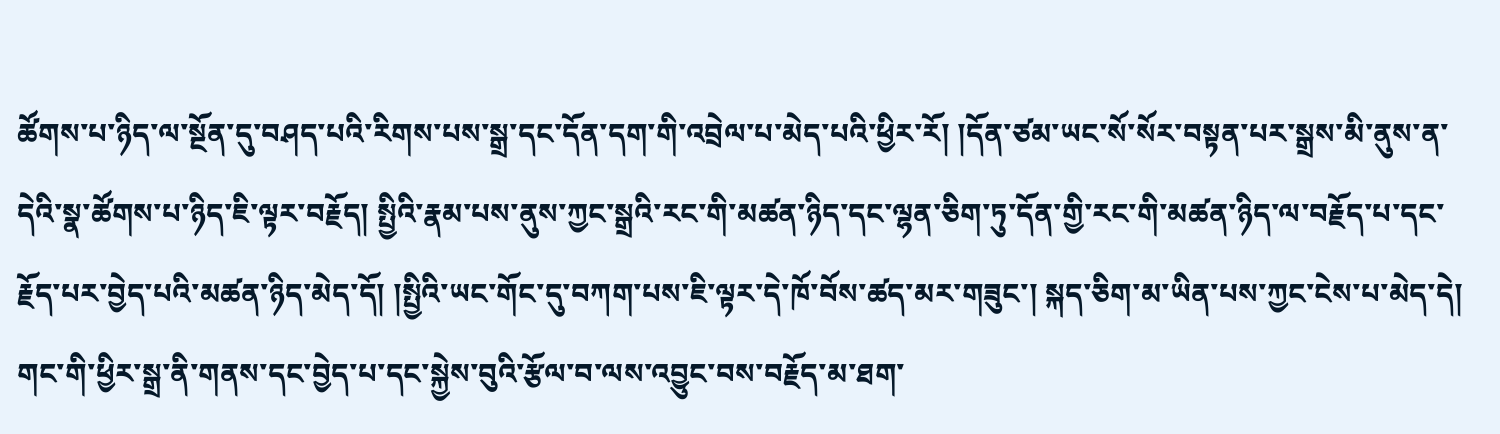ཚོགས་པ་ཉིད་ལ་སྔོན་དུ་བཤད་པའི་རིགས་པས་སྒྲ་དང་དོན་དག་གི་འབྲེལ་པ་མེད་པའི་ཕྱིར་རོ། །དོན་ཙམ་ཡང་སོ་སོར་བསྟན་པར་སྒྲས་མི་ནུས་ན་དེའི་སྣ་ཚོགས་པ་ཉིད་ཇི་ལྟར་བརྗོད། སྤྱིའི་རྣམ་པས་ནུས་ཀྱང་སྒྲའི་རང་གི་མཚན་ཉིད་དང་ལྷན་ཅིག་ཏུ་དོན་གྱི་རང་གི་མཚན་ཉིད་ལ་བརྗོད་པ་དང་རྗོད་པར་བྱེད་པའི་མཚན་ཉིད་མེད་དོ། །སྤྱིའི་ཡང་གོང་དུ་བཀག་པས་ཇི་ལྟར་དེ་ཁོ་བོས་ཚད་མར་གཟུང་། སྐད་ཅིག་མ་ཡིན་པས་ཀྱང་ངེས་པ་མེད་དེ། གང་གི་ཕྱིར་སྒྲ་ནི་གནས་དང་བྱེད་པ་དང་སྐྱེས་བུའི་རྩོལ་བ་ལས་འབྱུང་བས་བརྗོད་མ་ཐག་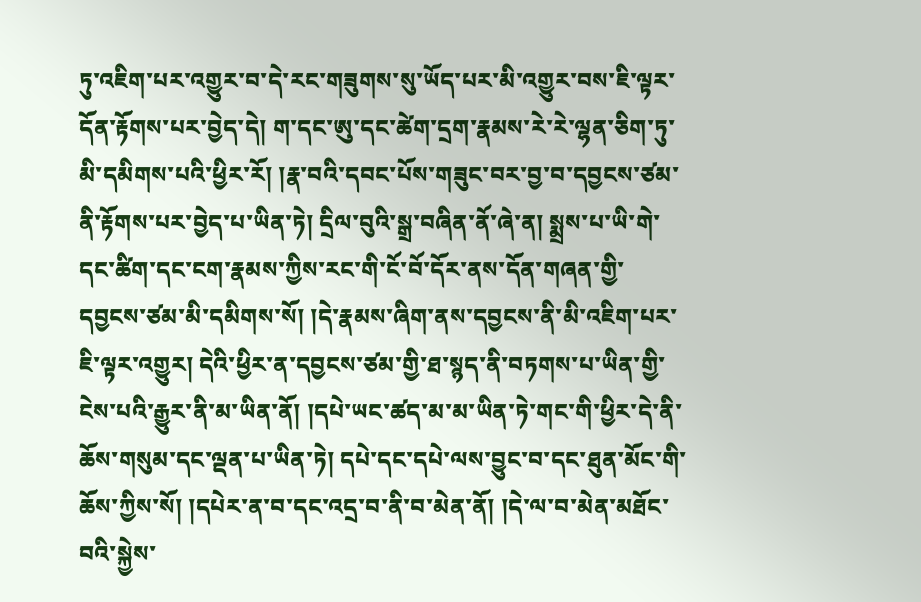ཏུ་འཇིག་པར་འགྱུར་བ་དེ་རང་གཟུགས་སུ་ཡོད་པར་མི་འགྱུར་བས་ཇི་ལྟར་དོན་རྟོགས་པར་བྱེད་དེ། ག་དང་ཨུ་དང་ཚེག་དྲག་རྣམས་རེ་རེ་ལྷན་ཅིག་ཏུ་མི་དམིགས་པའི་ཕྱིར་རོ། །རྣ་བའི་དབང་པོས་གཟུང་བར་བྱ་བ་དབྱངས་ཙམ་ནི་རྟོགས་པར་བྱེད་པ་ཡིན་ཏེ། དྲིལ་བུའི་སྒྲ་བཞིན་ནོ་ཞེ་ན། སྨྲས་པ་ཡི་གེ་དང་ཚིག་དང་ངག་རྣམས་ཀྱིས་རང་གི་ངོ་བོ་དོར་ནས་དོན་གཞན་གྱི་དབྱངས་ཙམ་མི་དམིགས་སོ། །དེ་རྣམས་ཞིག་ནས་དབྱངས་ནི་མི་འཇིག་པར་ཇི་ལྟར་འགྱུར། དེའི་ཕྱིར་ན་དབྱངས་ཙམ་གྱི་ཐ་སྙད་ནི་བཏགས་པ་ཡིན་གྱི་ངེས་པའི་རྒྱུར་ནི་མ་ཡིན་ནོ། །དཔེ་ཡང་ཚད་མ་མ་ཡིན་ཏེ་གང་གི་ཕྱིར་དེ་ནི་ཆོས་གསུམ་དང་ལྡན་པ་ཡིན་ཏེ། དཔེ་དང་དཔེ་ལས་བྱུང་བ་དང་ཐུན་མོང་གི་ཆོས་ཀྱིས་སོ། །དཔེར་ན་བ་དང་འདྲ་བ་ནི་བ་མེན་ནོ། །དེ་ལ་བ་མེན་མཐོང་བའི་སྐྱེས་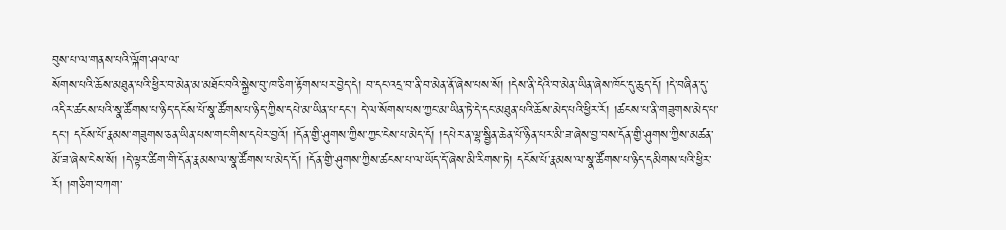བུས་པ་ལ་གནས་པའི་ལྐོག་ཤལ་ལ་
སོགས་པའི་ཆོས་མཐུན་པའི་ཕྱིར་བ་མེན་མ་མཐོང་བའི་སྐྱེས་བུ་ཁ་ཅིག་རྟོགས་པར་བྱེད་དེ། བ་དང་འདྲ་བ་ནི་བ་མེན་ནོ་ཞེས་པས་སོ། །དེས་ནི་དེའི་བ་མེན་ཡིན་ཞེས་ཁོང་དུ་ཆུད་དོ། །དེ་བཞིན་དུ་འདིར་ཚངས་པའི་སྣ་ཚོགས་པ་ཉིད་དངོས་པོ་སྣ་ཚོགས་པ་ཉིད་ཀྱིས་དཔེ་མ་ཡིན་པ་དང་། དེ་ལ་སོགས་པས་ཀྱང་མ་ཡིན་ཏེ་དེ་དང་མཐུན་པའི་ཆོས་མེད་པའི་ཕྱིར་རོ། །ཚངས་པ་ནི་གཟུགས་མེད་པ་དང་། དངོས་པོ་རྣམས་གཟུགས་ཅན་ཡིན་པས་གང་གིས་དཔེར་བྱའོ། །དོན་གྱི་ཤུགས་ཀྱིས་ཀྱང་ངེས་པ་མེད་དོ། །དཔེར་ན་ལྷ་སྦྱིན་ཆེན་པོ་ཉིན་པར་མི་ཟ་ཞེས་བྱ་བས་དོན་གྱི་ཤུགས་ཀྱིས་མཚན་མོ་ཟ་ཞེས་ངེས་སོ། །དེ་ལྟར་ཚིག་གི་དོན་རྣམས་ལ་སྣ་ཚོགས་པ་མེད་དོ། །དོན་གྱི་ཤུགས་ཀྱིས་ཚངས་པ་ལ་ཡོད་དོ་ཞེས་མི་རིགས་ཏེ། དངོས་པོ་རྣམས་ལ་སྣ་ཚོགས་པ་ཉིད་དམིགས་པའི་ཕྱིར་རོ། །གཅིག་བཀག་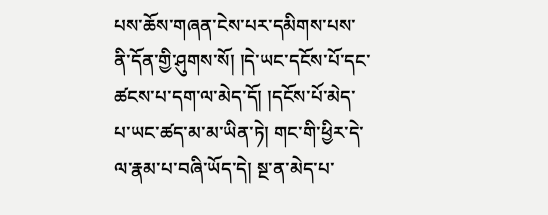པས་ཆོས་གཞན་ངེས་པར་དམིགས་པས་ནི་དོན་གྱི་ཤུགས་སོ། །དེ་ཡང་དངོས་པོ་དང་ཚངས་པ་དག་ལ་མེད་དོ། །དངོས་པོ་མེད་པ་ཡང་ཚད་མ་མ་ཡིན་ཏེ། གང་གི་ཕྱིར་དེ་ལ་རྣམ་པ་བཞི་ཡོད་དེ། སྔ་ན་མེད་པ་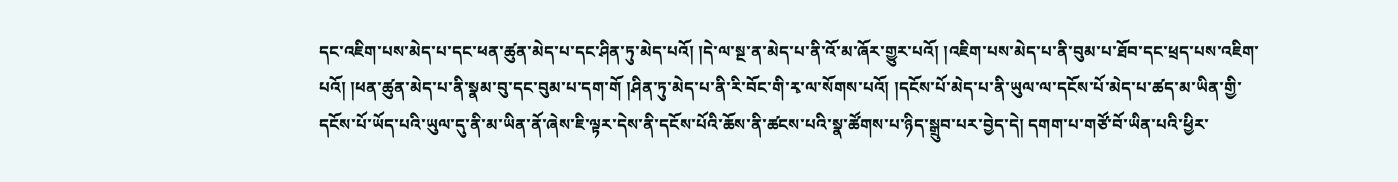དང་འཇིག་པས་མེད་པ་དང་ཕན་ཚུན་མེད་པ་དང་ཤིན་ཏུ་མེད་པའོ། །དེ་ལ་སྔ་ན་མེད་པ་ནི་འོ་མ་ཞོར་གྱུར་པའོ། །འཇིག་པས་མེད་པ་ནི་བུམ་པ་ཐོབ་དང་ཕྲད་པས་འཇིག་པའོ། །ཕན་ཚུན་མེད་པ་ནི་སྣམ་བུ་དང་བུམ་པ་དག་གོ །ཤིན་ཏུ་མེད་པ་ནི་རི་བོང་གི་རྭ་ལ་སོགས་པའོ། །དངོས་པོ་མེད་པ་ནི་ཡུལ་ལ་དངོས་པོ་མེད་པ་ཚད་མ་ཡིན་གྱི་དངོས་པོ་ཡོད་པའི་ཡུལ་དུ་ནི་མ་ཡིན་ནོ་ཞེས་ཇི་ལྟར་དེས་ནི་དངོས་པོའི་ཆོས་ནི་ཚངས་པའི་སྣ་ཚོགས་པ་ཉིད་སྒྲུབ་པར་བྱེད་དེ། དགག་པ་གཙོ་བོ་ཡིན་པའི་ཕྱིར་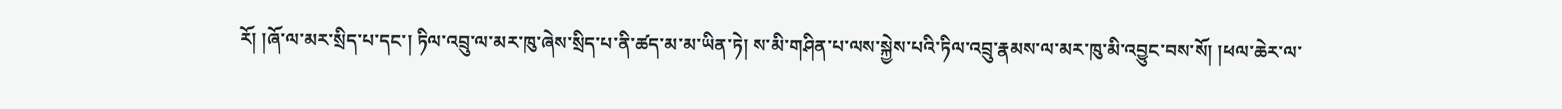རོ། །ཞོ་ལ་མར་སྲིད་པ་དང་། ཏིལ་འབྲུ་ལ་མར་ཁུ་ཞེས་སྲིད་པ་ནི་ཚད་མ་མ་ཡིན་ཏེ། ས་མི་གཤིན་པ་ལས་སྐྱེས་པའི་ཏིལ་འབྲུ་རྣམས་ལ་མར་ཁུ་མི་འབྱུང་བས་སོ། །ཕལ་ཆེར་ལ་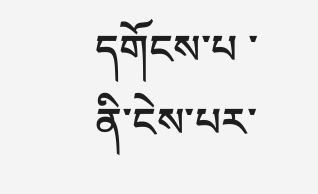དགོངས་པ ་ནི་ངེས་པར་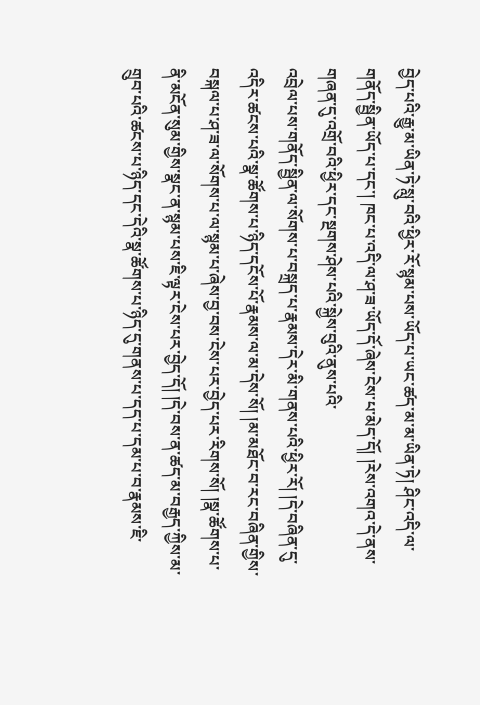བྱེད་པའི་རྒྱུ་མ་ཡིན་ཏེ་སླུ་བའི་ཕྱིར་རོ་སྙམ་པས་ཡོད་པ་ཡང་ཚད་མ་མ་ཡིན་ཏེ། ཤིང་འདི་ལ་གནོད་སྦྱིན་ཡོད་པ་དང་། ཁང་པ་འདི་ལ་ཤ་ཟ་ཡོད་དོ་ཞེས་ངེས་པ་མེད་དོ། །རེས་འགའ་དེ་ནས་གཞན་དུ་འགྲོ་བའི་ཕྱིར་དང་སྔགས་ཤེས་པའི་སྐྱེས་བུའི་ནུས་པའི་
འབྲེལ་པས་གནོད་སྦྱིན་ལ་སོགས་པ་བསྐྲད་པ་རྣམས་དེར་མི་གནས་པའི་ཕྱིར་རོ། །དེ་བཞིན་དུ་འདིར་ཚངས་པའི་སྣ་ཚོགས་པ་ཉིད་དངོས་པོ་རྣམས་ལ་མ་དེས་སོ། །མ་མཐོང་བ་རང་བཞིན་གྱིས་བསྐལ་པ་ཤ་ཟ་ལ་སོགས་པ་ལ་སྙམ་པ་ཞེས་བྱ་བས་ངེས་པར་བྱེད་པར་རིགས་སོ། །སྣ་ཚོགས་པ་ནི་མངོན་སུམ་གྱིས་སྣང་ན་སྙམ་པས་ཇི་ལྟར་ངེས་པར་བྱེད་དོ། །དེ་བས་ན་ཚད་མ་བརྒྱད་ཀྱིས་མ་གྲུབ་པའི་ཚངས་པ་ཉིད་དང་དེའི་སྣ་ཚོགས་པ་ཉིད་དུ་གནས་པ་དད་པ་དམ་པ་བ་རྣམས་ཇི་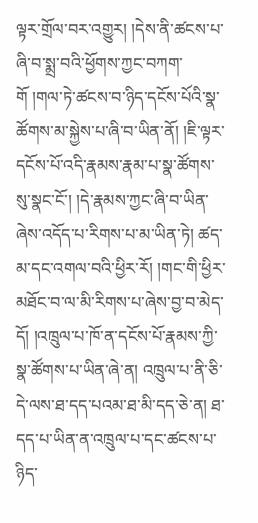ལྟར་གྲོལ་བར་འགྱུར། །དེས་ནི་ཚངས་པ་ཞི་བ་སྨྲ་བའི་ཕྱོགས་ཀྱང་བཀག་གོ །གལ་ཏེ་ཚངས་བ་ཉིད་དངོས་པོའི་སྣ་ཚོགས་མ་སྐྱེས་པ་ཞི་བ་ཡིན་ནོ། །ཇི་ལྟར་དངོས་པོ་འདི་རྣམས་རྣམ་པ་སྣ་ཚོགས་སུ་སྣང་ངོ་། །དེ་རྣམས་ཀྱང་ཞི་བ་ཡིན་ཞེས་འདོད་པ་རིགས་པ་མ་ཡིན་ཏེ། ཚད་མ་དང་འགལ་བའི་ཕྱིར་རོ། །གང་གི་ཕྱིར་མཐོང་བ་ལ་མི་རིགས་པ་ཞེས་བྱ་བ་མེད་དོ། །འཁྲུལ་པ་ཁོ་ན་དངོས་པོ་རྣམས་ཀྱི་སྣ་ཚོགས་པ་ཡིན་ཞེ་ན། འཁྲུལ་པ་ནི་ཅི་དེ་ལས་ཐ་དད་པའམ་ཐ་མི་དད་ཅེ་ན། ཐ་དད་པ་ཡིན་ན་འཁྲུལ་པ་དང་ཚངས་པ་ཉིད་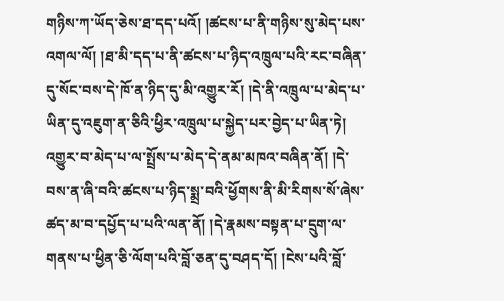གཉིས་ཀ་ཡོད་ཅེས་ཐ་དད་པའོ། །ཚངས་པ་ནི་གཉིས་སུ་མེད་པས་འགལ་ལོ། །ཐ་མི་དད་པ་ནི་ཚངས་པ་ཉིད་འཁྲུལ་པའི་རང་བཞིན་དུ་སོང་བས་དེ་ཁོ་ན་ཉིད་དུ་མི་འགྱུར་རོ། །དེ་ནི་འཁྲུལ་པ་མེད་པ་ཡིན་དུ་འཇུག་ན་ཅིའི་ཕྱིར་འཁྲུལ་པ་སྐྱེད་པར་བྱེད་པ་ཡིན་ཏེ། འགྱུར་བ་མེད་པ་ལ་སྤྲོས་པ་མེད་དེ་ནམ་མཁའ་བཞིན་ནོ། །དེ་བས་ན་ཞི་བའི་ཚངས་པ་ཉིད་སྨྲ་བའི་ཕྱོགས་ནི་མི་རིགས་སོ་ཞེས་ཚད་མ་བ་དཔྱོད་པ་པའི་ལན་ནོ། །དེ་རྣམས་བསྟན་པ་དྲུག་ལ་གནས་པ་ཕྱིན་ཅི་ལོག་པའི་བློ་ཅན་དུ་བཤད་དོ། །ངེས་པའི་བློ་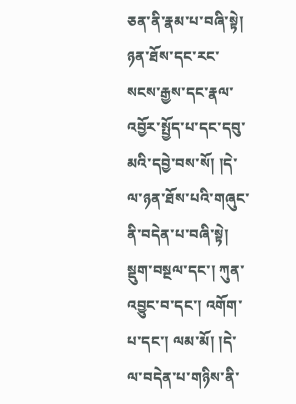ཅན་ནི་རྣམ་པ་བཞི་སྟེ། ཉན་ཐོས་དང་རང་སངས་རྒྱས་དང་རྣལ་འབྱོར་སྤྱོད་པ་དང་དབུ་མའི་དབྱེ་བས་སོ། །དེ་ལ་ཉན་ཐོས་པའི་གཞུང་ནི་བདེན་པ་བཞི་སྟེ། སྡུག་བསྔལ་དང་། ཀུན་འབྱུང་བ་དང་། འགོག་པ་དང་། ལམ་མོ། །དེ་ལ་བདེན་པ་གཉིས་ནི་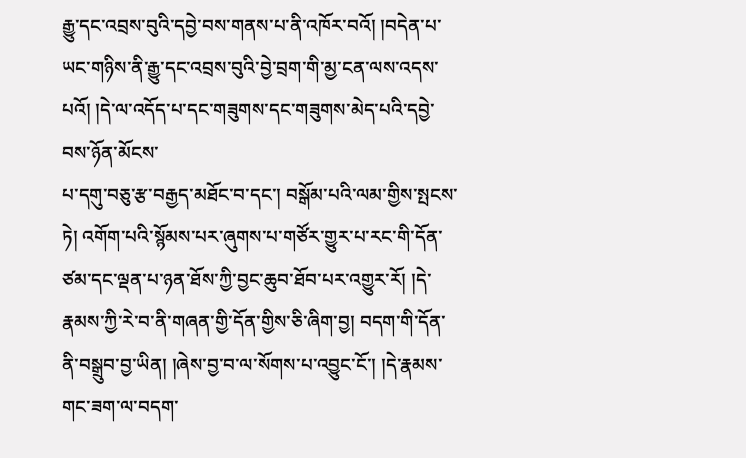རྒྱུ་དང་འབྲས་བུའི་དབྱེ་བས་གནས་པ་ནི་འཁོར་བའོ། །བདེན་པ་ཡང་གཉིས་ནི་རྒྱུ་དང་འབྲས་བུའི་བྱེ་བྲག་གི་མྱ་ངན་ལས་འདས་པའོ། །དེ་ལ་འདོད་པ་དང་གཟུགས་དང་གཟུགས་མེད་པའི་དབྱེ་བས་ཉོན་མོངས་
པ་དགུ་བཅུ་རྩ་བརྒྱད་མཐོང་བ་དང་། བསྒོམ་པའི་ལམ་གྱིས་སྤངས་ཏེ། འགོག་པའི་སྙོམས་པར་ཞུགས་པ་གཙོར་གྱུར་པ་རང་གི་དོན་ཙམ་དང་ལྡན་པ་ཉན་ཐོས་ཀྱི་བྱང་ཆུབ་ཐོབ་པར་འགྱུར་རོ། །དེ་རྣམས་ཀྱི་རེ་བ་ནི་གཞན་གྱི་དོན་གྱིས་ཅི་ཞིག་བྱ། བདག་གི་དོན་ནི་བསྒྲུབ་བྱ་ཡིན། །ཞེས་བྱ་བ་ལ་སོགས་པ་འབྱུང་ངོ་། །དེ་རྣམས་གང་ཟག་ལ་བདག་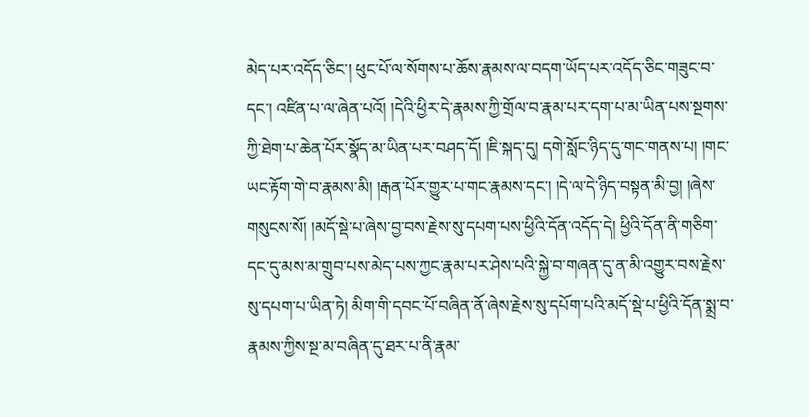མེད་པར་འདོད་ཅིང་། ཕུང་པོ་ལ་སོགས་པ་ཆོས་རྣམས་ལ་བདག་ཡོད་པར་འདོད་ཅིང་གཟུང་བ་དང་། འཛིན་པ་ལ་ཞེན་པའོ། །དེའི་ཕྱིར་དེ་རྣམས་ཀྱི་གྲོལ་བ་རྣམ་པར་དག་པ་མ་ཡིན་པས་སྔགས་ཀྱི་ཐེག་པ་ཆེན་པོར་སྣོད་མ་ཡིན་པར་བཤད་དོ། །ཇི་སྐད་དུ། དགེ་སློང་ཉིད་དུ་གང་གནས་པ། །གང་ཡང་རྟོག་གེ་བ་རྣམས་མི། །རྒན་པོར་གྱུར་པ་གང་རྣམས་དང་། །དེ་ལ་དེ་ཉིད་བསྟན་མི་བྱ། །ཞེས་གསུངས་སོ། །མདོ་སྡེ་པ་ཞེས་བྱ་བས་རྗེས་སུ་དཔག་པས་ཕྱིའི་དོན་འདོད་དེ། ཕྱིའི་དོན་ནི་གཅིག་དང་དུ་མས་མ་གྲུབ་པས་མེད་པས་ཀྱང་རྣམ་པར་ཤེས་པའི་སྐྱེ་བ་གཞན་དུ་ན་མི་འགྱུར་བས་རྗེས་སུ་དཔག་པ་ཡིན་ཏེ། མིག་གི་དབང་པོ་བཞིན་ནོ་ཞེས་རྗེས་སུ་དཔོག་པའི་མདོ་སྡེ་པ་ཕྱིའི་དོན་སྨྲ་བ་རྣམས་ཀྱིས་སྔ་མ་བཞིན་དུ་ཐར་པ་ནི་རྣམ་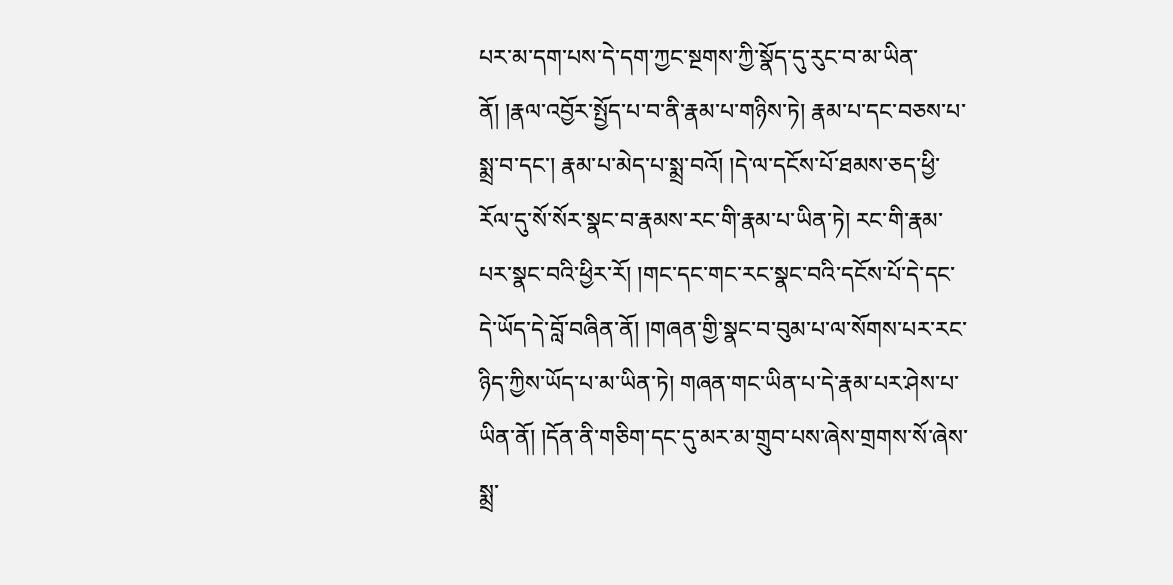པར་མ་དག་པས་དེ་དག་ཀྱང་སྔགས་ཀྱི་སྣོད་དུ་རུང་བ་མ་ཡིན་ནོ། །རྣལ་འབྱོར་སྤྱོད་པ་བ་ནི་རྣམ་པ་གཉིས་ཏེ། རྣམ་པ་དང་བཅས་པ་སྨྲ་བ་དང་། རྣམ་པ་མེད་པ་སྨྲ་བའོ། །དེ་ལ་དངོས་པོ་ཐམས་ཅད་ཕྱི་རོལ་དུ་སོ་སོར་སྣང་བ་རྣམས་རང་གི་རྣམ་པ་ཡིན་ཏེ། རང་གི་རྣམ་པར་སྣང་བའི་ཕྱིར་རོ། །གང་དང་གང་རང་སྣང་བའི་དངོས་པོ་དེ་དང་དེ་ཡོད་དེ་བློ་བཞིན་ནོ། །གཞན་གྱི་སྣང་བ་བུམ་པ་ལ་སོགས་པར་རང་ཉིད་ཀྱིས་ཡོད་པ་མ་ཡིན་ཏེ། གཞན་གང་ཡིན་པ་དེ་རྣམ་པར་ཤེས་པ་ཡིན་ནོ། །དོན་ནི་གཅིག་དང་དུ་མར་མ་གྲུབ་པས་ཞེས་གྲགས་སོ་ཞེས་སྨྲ་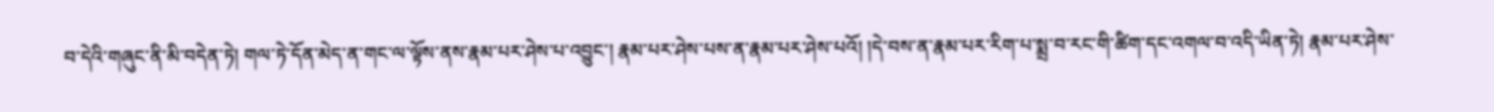བ་དེའི་གཞུང་ནི་མི་བདེན་ཏེ། གལ་ཏེ་དོན་མེད་ན་གང་ལ་ལྟོས་ནས་རྣམ་པར་ཤེས་པ་འབྱུང་། རྣམ་པར་ཤེས་པས་ན་རྣམ་པར་ཤེས་པའོ། །དེ་བས་ན་རྣམ་པར་རིག་པ་སྨྲ་བ་རང་གི་ཚིག་དང་འགལ་བ་འདི་ཡིན་ཏེ། རྣམ་པར་ཤེས་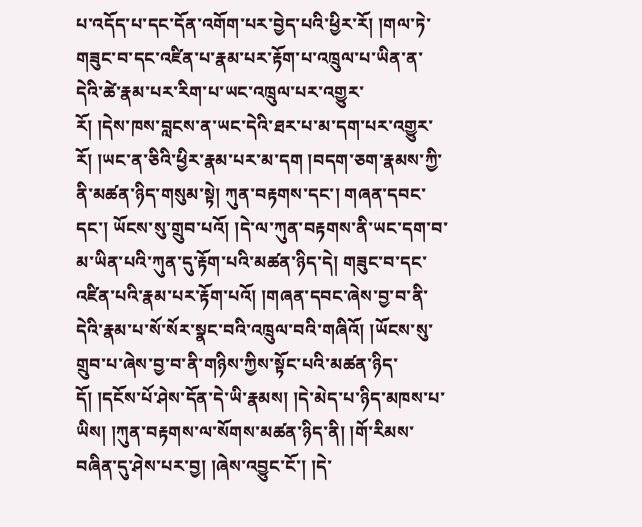པ་འདོད་པ་དང་དོན་འགོག་པར་བྱེད་པའི་ཕྱིར་རོ། །གལ་ཏེ་གཟུང་བ་དང་འཛིན་པ་རྣམ་པར་རྟོག་པ་འཁྲུལ་པ་ཡིན་ན་དེའི་ཚེ་རྣམ་པར་རིག་པ་ཡང་འཁྲུལ་པར་འགྱུར་
རོ། །དེས་ཁས་བླངས་ན་ཡང་དེའི་ཐར་པ་མ་དག་པར་འགྱུར་རོ། །ཡང་ན་ཅིའི་ཕྱིར་རྣམ་པར་མ་དག །བདག་ཅག་རྣམས་ཀྱི་ནི་མཚན་ཉིད་གསུམ་སྟེ། ཀུན་བརྟགས་དང་། གཞན་དབང་དང་། ཡོངས་སུ་གྲུབ་པའོ། །དེ་ལ་ཀུན་བརྟགས་ནི་ཡང་དག་བ་མ་ཡིན་པའི་ཀུན་དུ་རྟོག་པའི་མཚན་ཉིད་དེ། གཟུང་བ་དང་འཛིན་པའི་རྣམ་པར་རྟོག་པའོ། །གཞན་དབང་ཞེས་བྱ་བ་ནི་དེའི་རྣམ་པ་སོ་སོར་སྣང་བའི་འཁྲུལ་བའི་གཞིའོ། །ཡོངས་སུ་གྲུབ་པ་ཞེས་བྱ་བ་ནི་གཉིས་ཀྱིས་སྟོང་པའི་མཚན་ཉིད་དོ། །དངོས་པོ་ཤེས་དོན་དེ་ཡི་རྣམས། །དེ་མེད་པ་ཉིད་མཁས་པ་ཡིས། །ཀུན་བརྟགས་ལ་སོགས་མཚན་ཉིད་ནི། །གོ་རིམས་བཞིན་དུ་ཤེས་པར་བྱ། །ཞེས་འབྱུང་ངོ་། །དེ་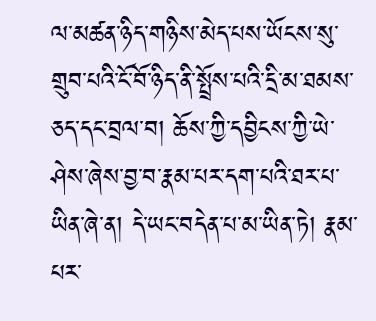ལ་མཚན་ཉིད་གཉིས་མེད་པས་ཡོངས་སུ་གྲུབ་པའི་ངོ་བོ་ཉིད་ནི་སྤྲོས་པའི་དྲི་མ་ཐམས་ཅད་དང་བྲལ་བ། ཆོས་ཀྱི་དབྱིངས་ཀྱི་ཡེ་ཤེས་ཞེས་བྱ་བ་རྣམ་པར་དག་པའི་ཐར་པ་ཡིན་ཞེ་ན། དེ་ཡང་བདེན་པ་མ་ཡིན་ཏེ། རྣམ་པར་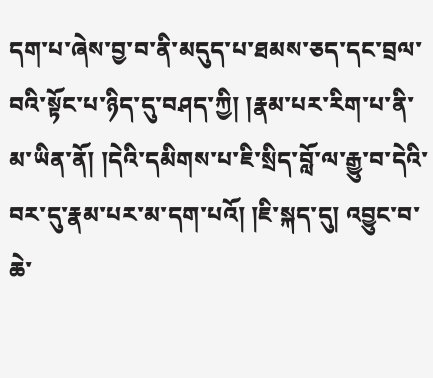དག་པ་ཞེས་བྱ་བ་ནི་མདུད་པ་ཐམས་ཅད་དང་བྲལ་བའི་སྟོང་པ་ཉིད་དུ་བཤད་ཀྱི། །རྣམ་པར་རིག་པ་ནི་མ་ཡིན་ནོ། །དེའི་དམིགས་པ་ཇི་སྲིད་བློ་ལ་རྒྱུ་བ་དེའི་བར་དུ་རྣམ་པར་མ་དག་པའོ། །ཇི་སྐད་དུ། འབྱུང་བ་ཆེ་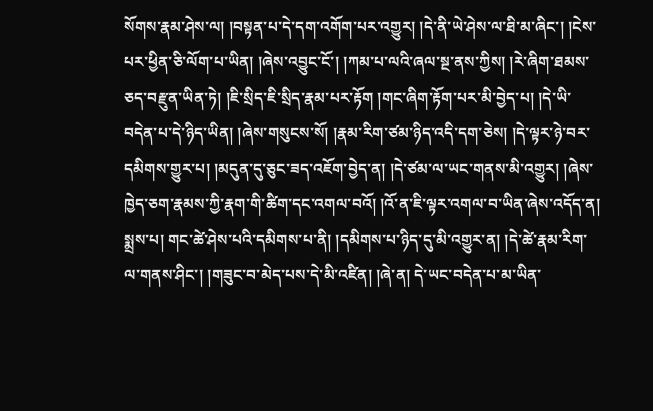སོགས་རྣམ་ཤེས་ལ། །བསྟན་པ་དེ་དག་འགོག་པར་འགྱུར། །དེ་ནི་ཡེ་ཤེས་ལ་ཐི་མ་ཞིང་། །ངེས་པར་ཕྱིན་ཅི་ལོག་པ་ཡིན། །ཞེས་འབྱུང་ངོ་། །ཀམ་པ་ལའི་ཞལ་སྔ་ནས་ཀྱིས། །རེ་ཞིག་ཐམས་ཅད་བརྫུན་ཡིན་ཏེ། །ཇི་སྲིད་ཇི་སྲིད་རྣམ་པར་རྟོག །གང་ཞིག་རྟོག་པར་མི་བྱེད་པ། །དེ་ཡི་བདེན་པ་དེ་ཉིད་ཡིན། །ཞེས་གསུངས་སོ། །རྣམ་རིག་ཙམ་ཉིད་འདི་དག་ཅེས། །དེ་ལྟར་ཉེ་བར་དམིགས་གྱུར་པ། །མདུན་དུ་ཅུང་ཟད་འཇོག་བྱེད་ན། །དེ་ཙམ་ལ་ཡང་གནས་མི་འགྱུར། །ཞེས་ཁྱེད་ཅག་རྣམས་ཀྱི་རྣག་གི་ཚིག་དང་འགལ་བའོ། །འོ་ན་ཇི་ལྟར་འགལ་བ་ཡིན་ཞེས་འདོད་ན། སྨྲས་པ། གང་ཚེ་ཤེས་པའི་དམིགས་པ་ནི། །དམིགས་པ་ཉིད་དུ་མི་འགྱུར་ན། །དེ་ཚེ་རྣམ་རིག་ལ་གནས་ཤིང་། །གཟུང་བ་མེད་པས་དེ་མི་འཛིན། །ཞེ་ན། དེ་ཡང་བདེན་པ་མ་ཡིན་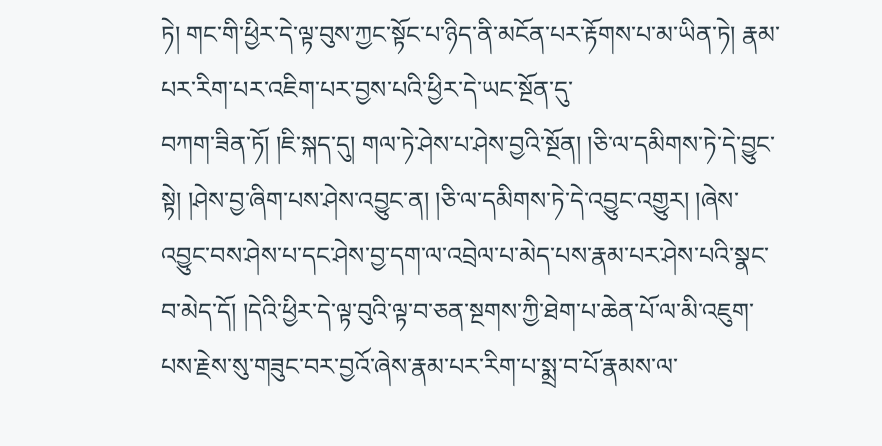ཏེ། གང་གི་ཕྱིར་དེ་ལྟ་བུས་ཀྱང་སྟོང་པ་ཉིད་ནི་མངོན་པར་རྟོགས་པ་མ་ཡིན་ཏེ། རྣམ་པར་རིག་པར་འཇིག་པར་བྱས་པའི་ཕྱིར་དེ་ཡང་སྔོན་དུ་
བཀག་ཟིན་ཏོ། །ཇི་སྐད་དུ། གལ་ཏེ་ཤེས་པ་ཤེས་བྱའི་སྔོན། །ཅི་ལ་དམིགས་ཏེ་དེ་བྱུང་སྟེ། །ཤེས་བྱ་ཞིག་པས་ཤེས་འབྱུང་ན། །ཅི་ལ་དམིགས་ཏེ་དེ་འབྱུང་འགྱུར། །ཞེས་འབྱུང་བས་ཤེས་པ་དང་ཤེས་བྱ་དག་ལ་འབྲེལ་པ་མེད་པས་རྣམ་པར་ཤེས་པའི་སྣང་བ་མེད་དོ། །དེའི་ཕྱིར་དེ་ལྟ་བུའི་ལྟ་བ་ཅན་སྔགས་ཀྱི་ཐེག་པ་ཆེན་པོ་ལ་མི་འཇུག་པས་རྗེས་སུ་གཟུང་བར་བྱའོ་ཞེས་རྣམ་པར་རིག་པ་སྨྲ་བ་པོ་རྣམས་ལ་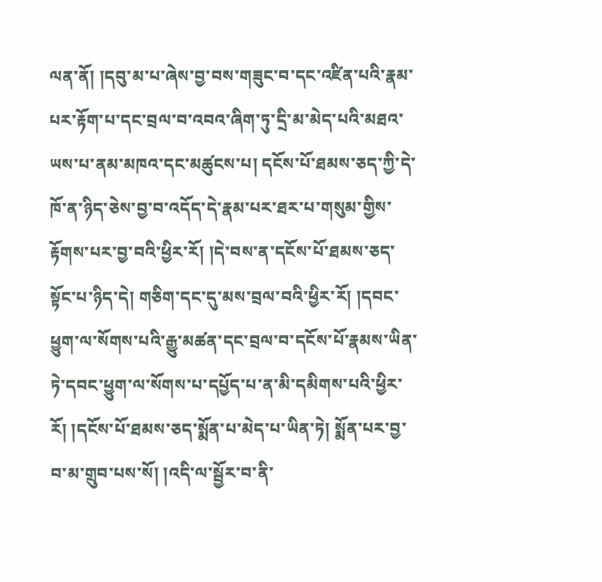ལན་ནོ། །དབུ་མ་པ་ཞེས་བྱ་བས་གཟུང་བ་དང་འཛིན་པའི་རྣམ་པར་རྟོག་པ་དང་བྲལ་བ་འབའ་ཞིག་ཏུ་དྲི་མ་མེད་པའི་མཐའ་ཡས་པ་ནམ་མཁའ་དང་མཚུངས་པ། དངོས་པོ་ཐམས་ཅད་ཀྱི་དེ་ཁོ་ན་ཉིད་ཅེས་བྱ་བ་འདོད་དེ་རྣམ་པར་ཐར་པ་གསུམ་གྱིས་རྟོགས་པར་བྱ་བའི་ཕྱིར་རོ། །དེ་བས་ན་དངོས་པོ་ཐམས་ཅད་སྟོང་པ་ཉིད་དེ། གཅིག་དང་དུ་མས་བྲལ་བའི་ཕྱིར་རོ། །དབང་ཕྱུག་ལ་སོགས་པའི་རྒྱུ་མཚན་དང་བྲལ་བ་དངོས་པོ་རྣམས་ཡིན་ཏེ་དབང་ཕྱུག་ལ་སོགས་པ་དཔྱོད་པ་ན་མི་དམིགས་པའི་ཕྱིར་རོ། །དངོས་པོ་ཐམས་ཅད་སྨོན་པ་མེད་པ་ཡིན་ཏེ། སྨོན་པར་བྱ་བ་མ་གྲུབ་པས་སོ། །འདི་ལ་སྦྱོར་བ་ནི་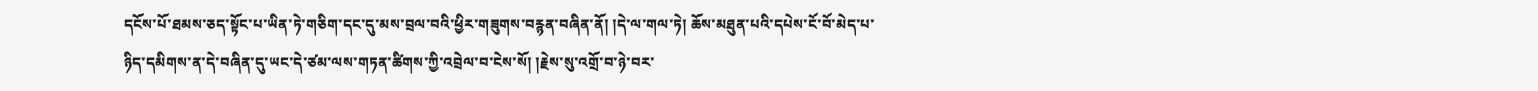དངོས་པོ་ཐམས་ཅད་སྟོང་པ་ཡིན་ཏེ་གཅིག་དང་དུ་མས་བྲལ་བའི་ཕྱིར་གཟུགས་བརྙན་བཞིན་ནོ། །དེ་ལ་གལ་ཏེ། ཆོས་མཐུན་པའི་དཔེས་ངོ་བོ་མེད་པ་ཉིད་དམིགས་ན་དེ་བཞིན་དུ་ཡང་དེ་ཙམ་ལས་གཏན་ཚིགས་ཀྱི་འབྲེལ་བ་ངེས་སོ། །རྗེས་སུ་འགྲོ་བ་ཉེ་བར་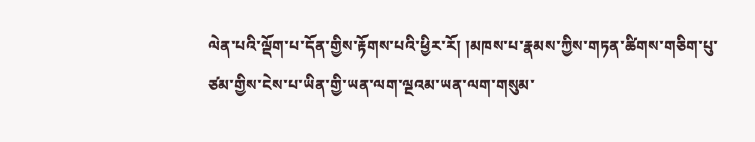ལེན་པའི་ལྡོག་པ་དོན་གྱིས་རྟོགས་པའི་ཕྱིར་རོ། །མཁས་པ་རྣམས་ཀྱིས་གཏན་ཚིགས་གཅིག་པུ་ཙམ་གྱིས་ངེས་པ་ཡིན་གྱི་ཡན་ལག་ལྔའམ་ཡན་ལག་གསུམ་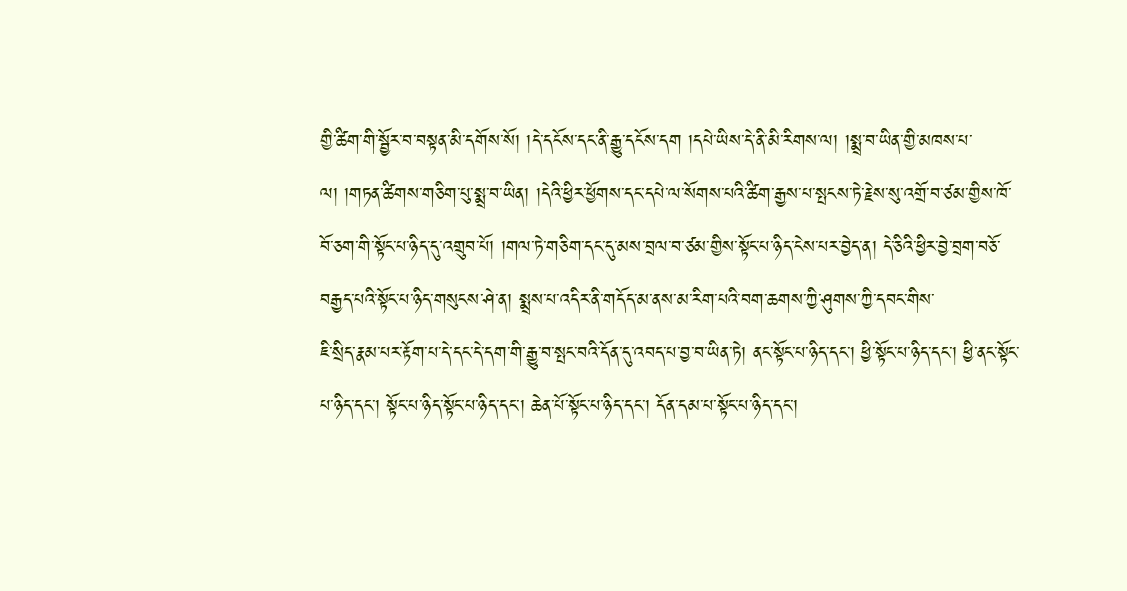གྱི་ཚིག་གི་སྦྱོར་བ་བསྟན་མི་དགོས་སོ། །དེ་དངོས་དང་ནི་རྒྱུ་དངོས་དག །དཔེ་ཡིས་དེ་ནི་མི་རིགས་ལ། །སྨྲ་བ་ཡིན་གྱི་མཁས་པ་ལ། །གཏན་ཚིགས་གཅིག་པུ་སྨྲ་བ་ཡིན། །དེའི་ཕྱིར་ཕྱོགས་དང་དཔེ་ལ་སོགས་པའི་ཚིག་རྒྱས་པ་སྤངས་ཏེ་རྗེས་སུ་འགྲོ་བ་ཙམ་གྱིས་ཁོ་བོ་ཅག་གི་སྟོང་པ་ཉིད་དུ་འགྲུབ་པོ། །གལ་ཏེ་གཅིག་དང་དུ་མས་བྲལ་བ་ཙམ་གྱིས་སྟོང་པ་ཉིད་ངེས་པར་བྱེད་ན། དེ་ཅིའི་ཕྱིར་བྱེ་བྲག་བཅོ་བརྒྱད་པའི་སྟོང་པ་ཉིད་གསུངས་ཤེ་ན། སྨྲས་པ་འདིར་ནི་གདོད་མ་ནས་མ་རིག་པའི་བག་ཆགས་ཀྱི་ཤུགས་ཀྱི་དབང་གིས་
ཇི་སྲིད་རྣམ་པར་རྟོག་པ་དེ་དང་དེ་དག་གི་རྒྱུ་བ་སྤང་བའི་དོན་དུ་འབད་པ་བྱ་བ་ཡིན་ཏེ། ནང་སྟོང་པ་ཉིད་དང་། ཕྱི་སྟོང་པ་ཉིད་དང་། ཕྱི་ནང་སྟོང་པ་ཉིད་དང་། སྟོང་པ་ཉིད་སྟོང་པ་ཉིད་དང་། ཆེན་པོ་སྟོང་པ་ཉིད་དང་། དོན་དམ་པ་སྟོང་པ་ཉིད་དང་།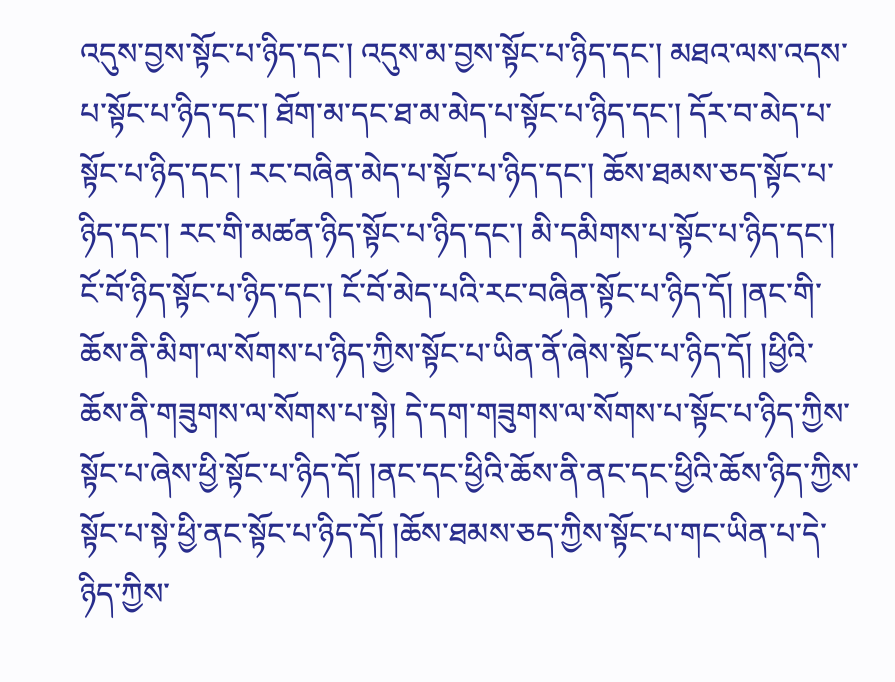འདུས་བྱས་སྟོང་པ་ཉིད་དང་། འདུས་མ་བྱས་སྟོང་པ་ཉིད་དང་། མཐའ་ལས་འདས་པ་སྟོང་པ་ཉིད་དང་། ཐོག་མ་དང་ཐ་མ་མེད་པ་སྟོང་པ་ཉིད་དང་། དོར་བ་མེད་པ་སྟོང་པ་ཉིད་དང་། རང་བཞིན་མེད་པ་སྟོང་པ་ཉིད་དང་། ཆོས་ཐམས་ཅད་སྟོང་པ་ཉིད་དང་། རང་གི་མཚན་ཉིད་སྟོང་པ་ཉིད་དང་། མི་དམིགས་པ་སྟོང་པ་ཉིད་དང་། ངོ་བོ་ཉིད་སྟོང་པ་ཉིད་དང་། ངོ་བོ་མེད་པའི་རང་བཞིན་སྟོང་པ་ཉིད་དོ། །ནང་གི་ཆོས་ནི་མིག་ལ་སོགས་པ་ཉིད་ཀྱིས་སྟོང་པ་ཡིན་ནོ་ཞེས་སྟོང་པ་ཉིད་དོ། །ཕྱིའི་ཆོས་ནི་གཟུགས་ལ་སོགས་པ་སྟེ། དེ་དག་གཟུགས་ལ་སོགས་པ་སྟོང་པ་ཉིད་ཀྱིས་སྟོང་པ་ཞེས་ཕྱི་སྟོང་པ་ཉིད་དོ། །ནང་དང་ཕྱིའི་ཆོས་ནི་ནང་དང་ཕྱིའི་ཆོས་ཉིད་ཀྱིས་སྟོང་པ་སྟེ་ཕྱི་ནང་སྟོང་པ་ཉིད་དོ། །ཆོས་ཐམས་ཅད་ཀྱིས་སྟོང་པ་གང་ཡིན་པ་དེ་ཉིད་ཀྱིས་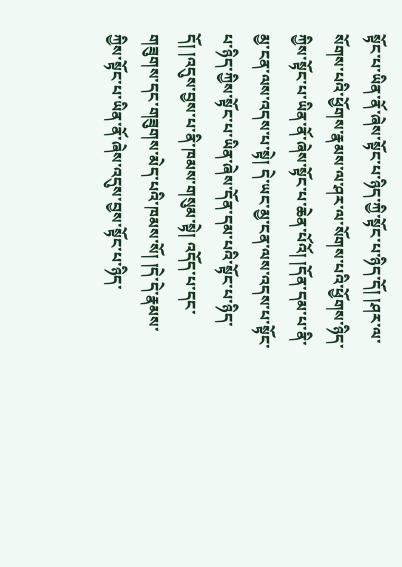སྟོང་པ་ཡིན་ནོ་ཞེས་སྟོང་པ་ཉིད་ཀྱི་སྟོང་པ་ཉིད་དོ། །ཤར་ལ་སོགས་པའི་ཕྱོགས་རྣམས་ལ་ཤར་ལ་སོགས་པའི་ཕྱོགས་ཉིད་ཀྱིས་སྟོང་པ་ཡིན་ནོ་ཞེས་སྟོང་པ་ཆེན་པོའོ། །དོན་དམ་པ་ནི་མྱ་ངན་ལས་འདས་པ་སྟེ། དེ་ཡང་མྱ་ངན་ལས་འདས་པ་སྟོང་པ་ཉིད་ཀྱིས་སྟོང་པ་ཡིན་ཞེས་དོན་དམ་པའི་སྟོང་པ་ཉིད་དོ། །འདུས་བྱས་པ་ནི་ཁམས་གསུམ་སྟེ། འདོད་པ་དང་གཟུགས་དང་གཟུགས་མེད་པའི་ཁམས་སོ། །དེ་དེ་རྣམས་ཀྱིས་སྟོང་པ་ཡིན་ནོ་ཞེས་འདུས་བྱས་སྟོང་པ་ཉིད་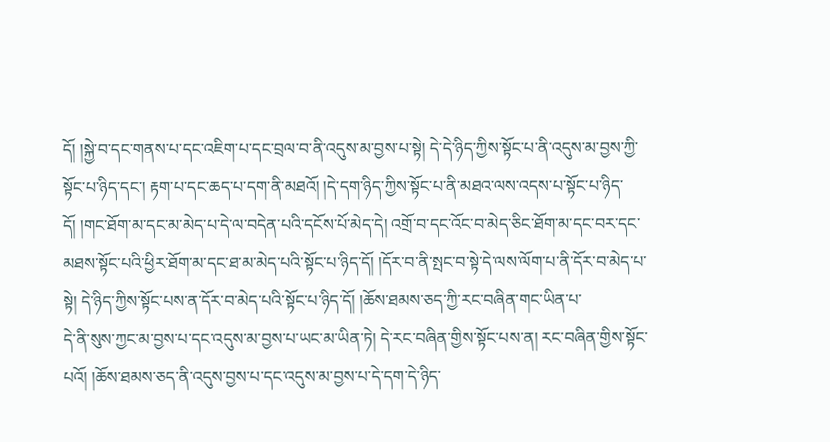དོ། །སྐྱེ་བ་དང་གནས་པ་དང་འཇིག་པ་དང་བྲལ་བ་ནི་འདུས་མ་བྱས་པ་སྟེ། དེ་དེ་ཉིད་ཀྱིས་སྟོང་པ་ནི་འདུས་མ་བྱས་ཀྱི་སྟོང་པ་ཉིད་དང་། རྟག་པ་དང་ཆད་པ་དག་ནི་མཐའོ། །དེ་དག་ཉིད་ཀྱིས་སྟོང་པ་ནི་མཐའ་ལས་འདས་པ་སྟོང་པ་ཉིད་དོ། །གང་ཐོག་མ་དང་མ་མེད་པ་དེ་ལ་བདེན་པའི་དངོས་པོ་མེད་དེ། འགྲོ་བ་དང་འོང་བ་མེད་ཅིང་ཐོག་མ་དང་བར་དང་མཐས་སྟོང་པའི་ཕྱིར་ཐོག་མ་དང་ཐ་མ་མེད་པའི་སྟོང་པ་ཉིད་དོ། །དོར་བ་ནི་སྤང་བ་སྟེ་དེ་ལས་ལོག་པ་ནི་དོར་བ་མེད་པ་སྟེ། དེ་ཉིད་ཀྱིས་སྟོང་པས་ན་དོར་བ་མེད་པའི་སྟོང་པ་ཉིད་དོ། །ཆོས་ཐམས་ཅད་ཀྱི་རང་བཞིན་གང་ཡིན་པ་
དེ་ནི་སུས་ཀྱང་མ་བྱས་པ་དང་འདུས་མ་བྱས་པ་ཡང་མ་ཡིན་ཏེ། དེ་རང་བཞིན་གྱིས་སྟོང་པས་ན། རང་བཞིན་གྱིས་སྟོང་པའོ། །ཆོས་ཐམས་ཅད་ནི་འདུས་བྱས་པ་དང་འདུས་མ་བྱས་པ་དེ་དག་དེ་ཉིད་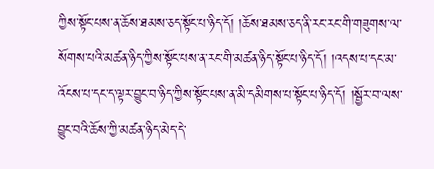ཀྱིས་སྟོང་པས་ན་ཆོས་ཐམས་ཅད་སྟོང་པ་ཉིད་དོ། །ཆོས་ཐམས་ཅད་ནི་རང་རང་གི་གཟུགས་ལ་སོགས་པའི་མཚན་ཉིད་ཀྱིས་སྟོང་པས་ན་རང་གི་མཚན་ཉིད་སྟོང་པ་ཉིད་དོ། །འདས་པ་དང་མ་འོངས་པ་དང་ད་ལྟར་བྱུང་བ་ཉིད་ཀྱིས་སྟོང་པས་ན་མི་དམིགས་པ་སྟོང་པ་ཉིད་དོ། །སྦྱོར་བ་ལས་བྱུང་བའི་ཆོས་ཀྱི་མཚན་ཉིད་མེད་དེ་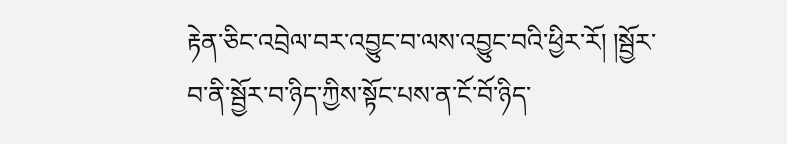རྟེན་ཅིང་འབྲེལ་བར་འབྱུང་བ་ལས་འབྱུང་བའི་ཕྱིར་རོ། །སྦྱོར་བ་ནི་སྦྱོར་བ་ཉིད་ཀྱིས་སྟོང་པས་ན་ངོ་བོ་ཉིད་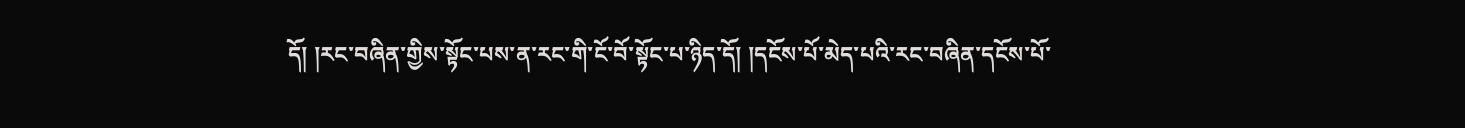དོ། །རང་བཞིན་གྱིས་སྟོང་པས་ན་རང་གི་ངོ་བོ་སྟོང་པ་ཉིད་དོ། །དངོས་པོ་མེད་པའི་རང་བཞིན་དངོས་པོ་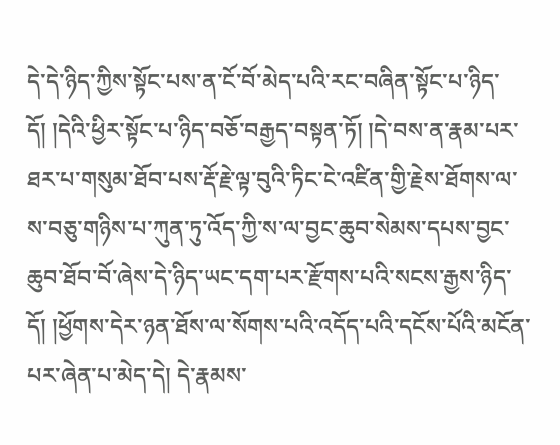དེ་དེ་ཉིད་ཀྱིས་སྟོང་པས་ན་ངོ་བོ་མེད་པའི་རང་བཞིན་སྟོང་པ་ཉིད་དོ། །དེའི་ཕྱིར་སྟོང་པ་ཉིད་བཅོ་བརྒྱད་བསྟན་ཏོ། །དེ་བས་ན་རྣམ་པར་ཐར་པ་གསུམ་ཐོབ་པས་རྡོ་རྗེ་ལྟ་བུའི་ཏིང་ངེ་འཛིན་གྱི་རྗེས་ཐོགས་ལ་ས་བཅུ་གཉིས་པ་ཀུན་ཏུ་འོད་ཀྱི་ས་ལ་བྱང་ཆུབ་སེམས་དཔས་བྱང་ཆུབ་ཐོབ་བོ་ཞེས་དེ་ཉིད་ཡང་དག་པར་རྫོགས་པའི་སངས་རྒྱས་ཉིད་དོ། །ཕྱོགས་དེར་ཉན་ཐོས་ལ་སོགས་པའི་འདོད་པའི་དངོས་པོའི་མངོན་པར་ཞེན་པ་མེད་དེ། དེ་རྣམས་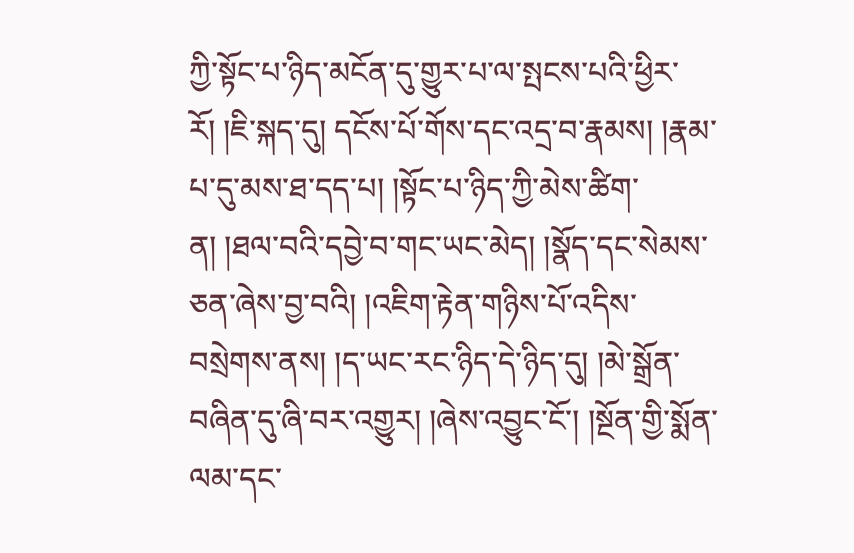ཀྱི་སྟོང་པ་ཉིད་མངོན་དུ་གྱུར་པ་ལ་སྤངས་པའི་ཕྱིར་རོ། །ཇི་སྐད་དུ། དངོས་པོ་གོས་དང་འདྲ་བ་རྣམས། །རྣམ་པ་དུ་མས་ཐ་དད་པ། །སྟོང་པ་ཉིད་ཀྱི་མེས་ཚིག་ན། །ཐལ་བའི་དབྱེ་བ་གང་ཡང་མེད། །སྣོད་དང་སེམས་ཅན་ཞེས་བྱ་བའི། །འཇིག་རྟེན་གཉིས་པོ་འདིས་བསྲེགས་ནས། །ད་ཡང་རང་ཉིད་དེ་ཉིད་དུ། །མེ་སྒྲོན་བཞིན་དུ་ཞི་བར་འགྱུར། །ཞེས་འབྱུང་ངོ་། །སྔོན་གྱི་སྨོན་ལམ་དང་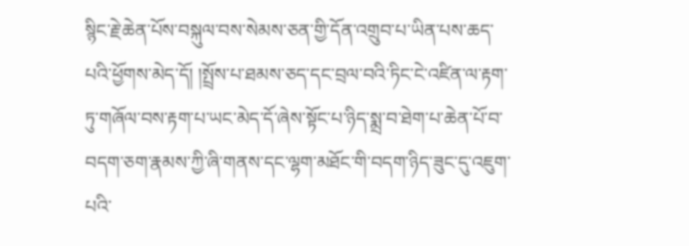སྙིང་རྗེ་ཆེན་པོས་བསྐུལ་བས་སེམས་ཅན་གྱི་དོན་འགྲུབ་པ་ཡིན་པས་ཆད་པའི་ཕྱོགས་མེད་དོ། །སྤྲོས་པ་ཐམས་ཅད་དང་བྲལ་བའི་ཏིང་ངེ་འཛིན་ལ་རྟག་ཏུ་གཞོལ་བས་རྟག་པ་ཡང་མེད་དོ་ཞེས་སྟོང་པ་ཉིད་སྨྲ་བ་ཐེག་པ་ཆེན་པོ་བ་བདག་ཅག་རྣམས་ཀྱི་ཞི་གནས་དང་ལྷག་མཐོང་གི་བདག་ཉིད་ཟུང་དུ་འཇུག་པའི་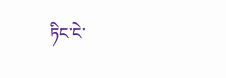ཏིང་ངེ་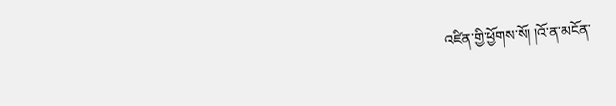འཛིན་གྱི་ཕྱོགས་སོ། །འོ་ན་མངོན་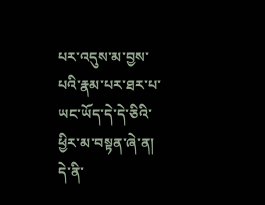པར་འདུས་མ་བྱས་པའི་རྣམ་པར་ཐར་པ་ཡང་ཡོད་དེ་དེ་ཅིའི་ཕྱིར་མ་བསྟན་ཞེ་ན། དེ་ནི་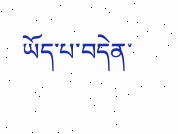ཡོད་པ་བདེན་